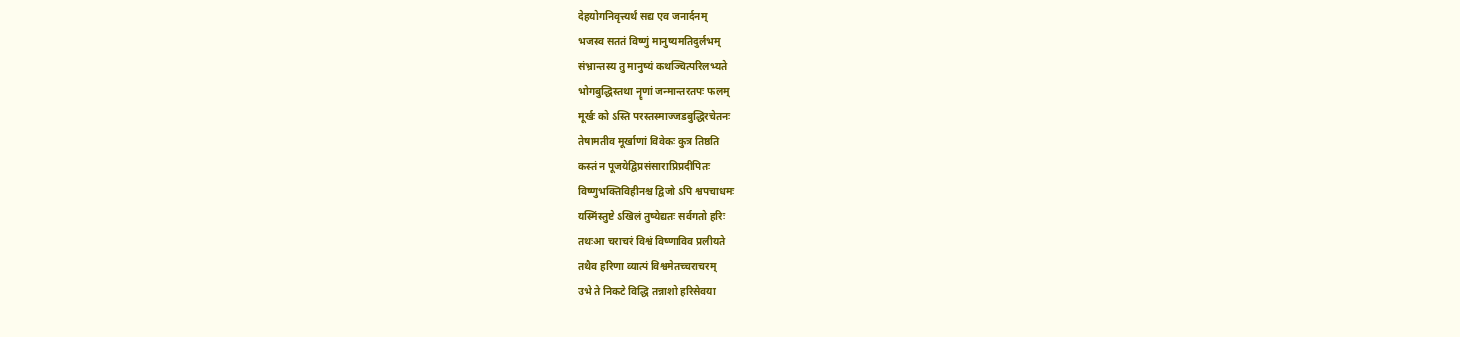देहयोगनिवृत्त्यर्थं सद्य एव जनार्दनम्
भजस्व सततं विष्णुं मानुष्यमतिदुर्लभम्
संभ्रान्तस्य तु मानुष्यं कथञ्चित्परिलभ्यते
भोगबुद्धिस्तथा नॄणां जन्मान्तरतपः फलम्
मूर्खः को ऽस्ति परस्तस्माज्जडबुद्धिरचेतनः
तेषामतीव मूर्खाणां विवेकः कुत्र तिष्ठति
कस्तं न पूजयेद्विप्रसंसाराप्रिप्रदीपितः
विष्णुभक्तिविहीनश्च द्विजो ऽपि श्वपचाधमः
यस्मिंस्तुष्टे ऽखिलं तुष्येद्यतः सर्वगतो हरिः
तथःआ चराचरं विश्वं विष्णाविव प्रलीयते
तथैव हरिणा व्यात्पं विश्वमेतच्चराचरम्
उभे ते निकटे विद्धि तन्नाशो हरिसेवया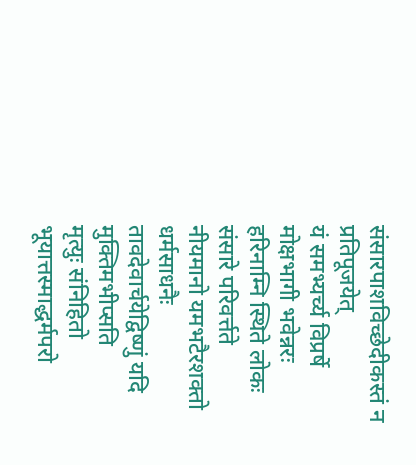संसारपाशविच्छेदीकस्तं न प्रतिपूजयेत्
यं समभ्यर्च्य विप्रर्षे मोक्षभागी भवेन्नरः
हरिनाम्नि स्थिते लोकः संसारे परिवर्त्तते
नीयमानो यमभटैरशक्तो धर्मसाधनैः
तावदेवार्चयेद्विष्णुं यदि मुक्तिमभीप्सति
मृत्युः संनिहितो भूयात्तस्माद्धर्मपरो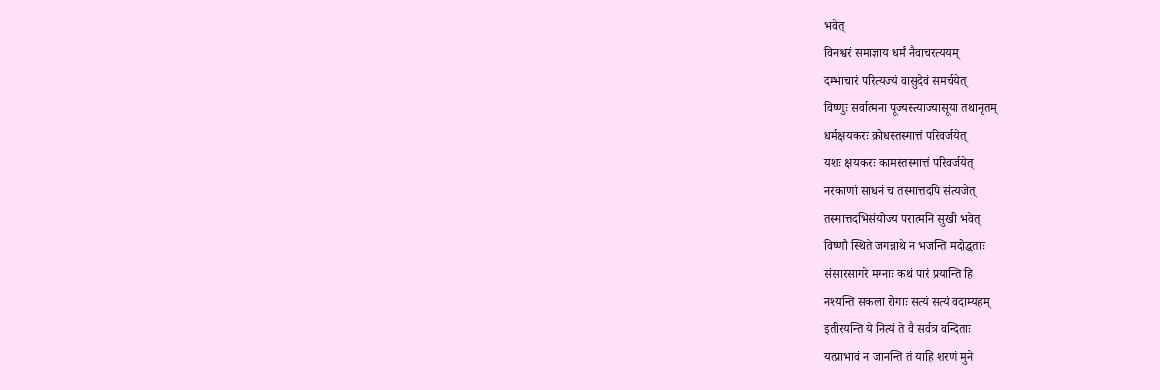भवेत्
विनश्वरं समाज्ञाय धर्मं नैवाचरत्ययम्
दम्भाचारं परित्यज्यं वासुदेवं समर्चयेत्
विष्णुः सर्वात्मना पूज्यस्त्याज्यासूया तथानृतम्
धर्मक्षयकरः क्रोधस्तस्मात्तं परिवर्जयेत्
यशः क्षयकरः कामस्तस्मात्तं परिवर्जयेत्
नरकाणां साधनं च तस्मात्तदपि संत्यजेत्
तस्मात्तदभिसंयोज्य परात्मनि सुखी भवेत्
विष्णौ स्थिते जगन्नाथे न भजन्ति मदोद्धताः
संसारसागरे मग्नाः कथं पारं प्रयान्ति हि
नश्यन्ति सकला रोगाः सत्यं सत्यं वदाम्यहम्
इतीरयन्ति ये नित्यं ते वै सर्वत्र वन्दिताः
यत्प्राभावं न जानन्ति तं याहि शरणं मुने